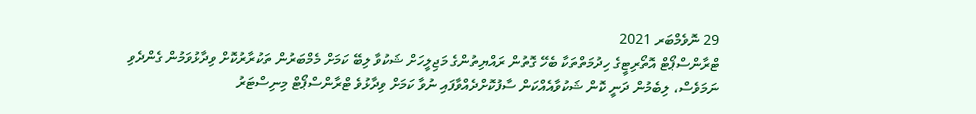29 ނޮވެމްބަރ 2021
ޓްރާންސްޕޯޓް އޮތޯރިޓީގެ ހިދުމަތްތަކާ ބެހޭ ގޮތުން ރައްޔިތުންގެ މަޖިލީހަށް ޝަކުވާ ލިބޭ ކަމަށް މެމްބަރުން ތަކުރާރުކޮށް ވިދާޅުވަމުން ގެންދެވި ނަމަވެސް، ލިބެމުން ދަނީ ކޮން ޝަކުވާއެއްކަން ސާފުކޮށްދެއްވާފައި ނުވާ ކަމަށް ވިދާޅުވެ ޓްރާންސްޕޯޓް މިނިސްޓަރު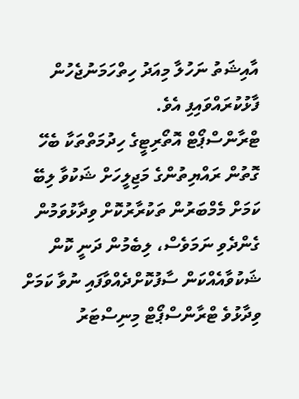އާއިޝަތު ނަހުލާ މިއަދު ހިތްހަމަނުޖެހުން ފާޅުކުރައްވައިފި އެވެ.
ޓްރާންސްޕޯޓް އޮތޯރިޓީގެ ހިދުމަތްތަކާ ބެހޭ ގޮތުން ރައްޔިތުންގެ މަޖިލީހަށް ޝަކުވާ ލިބޭ ކަމަށް މެމްބަރުން ތަކުރާރުކޮށް ވިދާޅުވަމުން ގެންދެވި ނަމަވެސް، ލިބެމުން ދަނީ ކޮން ޝަކުވާއެއްކަން ސާފުކޮށްދެއްވާފައި ނުވާ ކަމަށް ވިދާޅުވެ ޓްރާންސްޕޯޓް މިނިސްޓަރު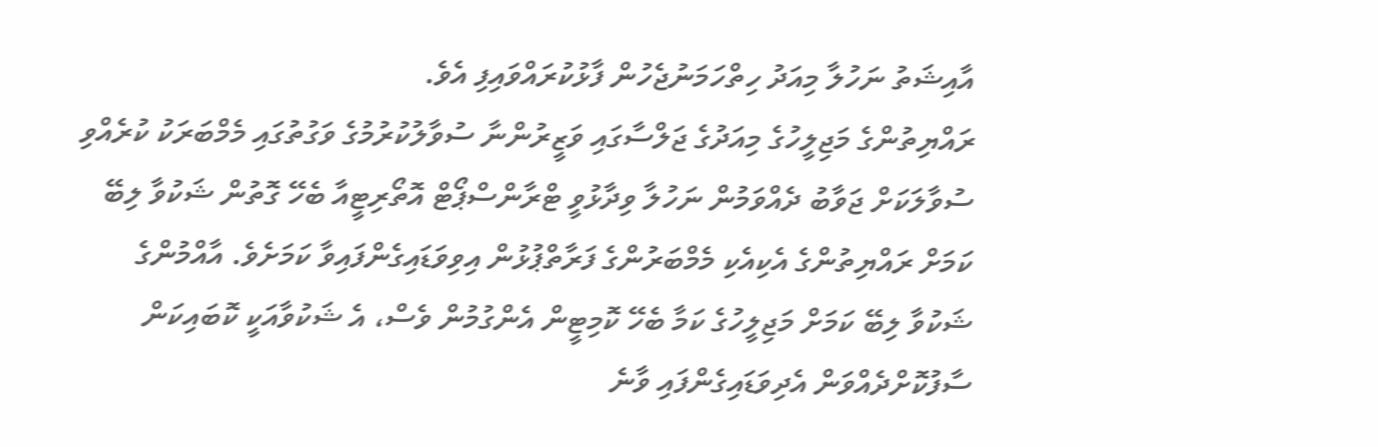އާއިޝަތު ނަހުލާ މިއަދު ހިތްހަމަނުޖެހުން ފާޅުކުރައްވައިފި އެވެ.
ރައްޔިތުންގެ މަޖިލީހުގެ މިއަދުގެ ޖަލްސާގައި ވަޒީރުންނާ ސުވާލުކުރުމުގެ ވަގުތުގައި މެމްބަރަކު ކުރެއްވި ސުވާލަކަށް ޖަވާބު ދެއްވަމުން ނަހުލާ ވިދާޅުވީ ޓްރާންސްޕޯޓް އޮތޯރިޓީއާ ބެހޭ ގޮތުން ޝަކުވާ ލިބޭ ކަމަށް ރައްޔިތުންގެ އެކިއެކި މެމްބަރުންގެ ފަރާތްޕުޅުން އިވިވަޑައިގެންފައިވާ ކަމަށެވެ. އާއްމުންގެ ޝަކުވާ ލިބޭ ކަމަށް މަޖިލީހުގެ ކަމާ ބެހޭ ކޮމިޓީން އެންގުމުން ވެސް، އެ ޝަކުވާއަކީ ކޮބައިކަން ސާފުކޮށްދެއްވަން އެދިވަޑައިގެންފައި ވާނެ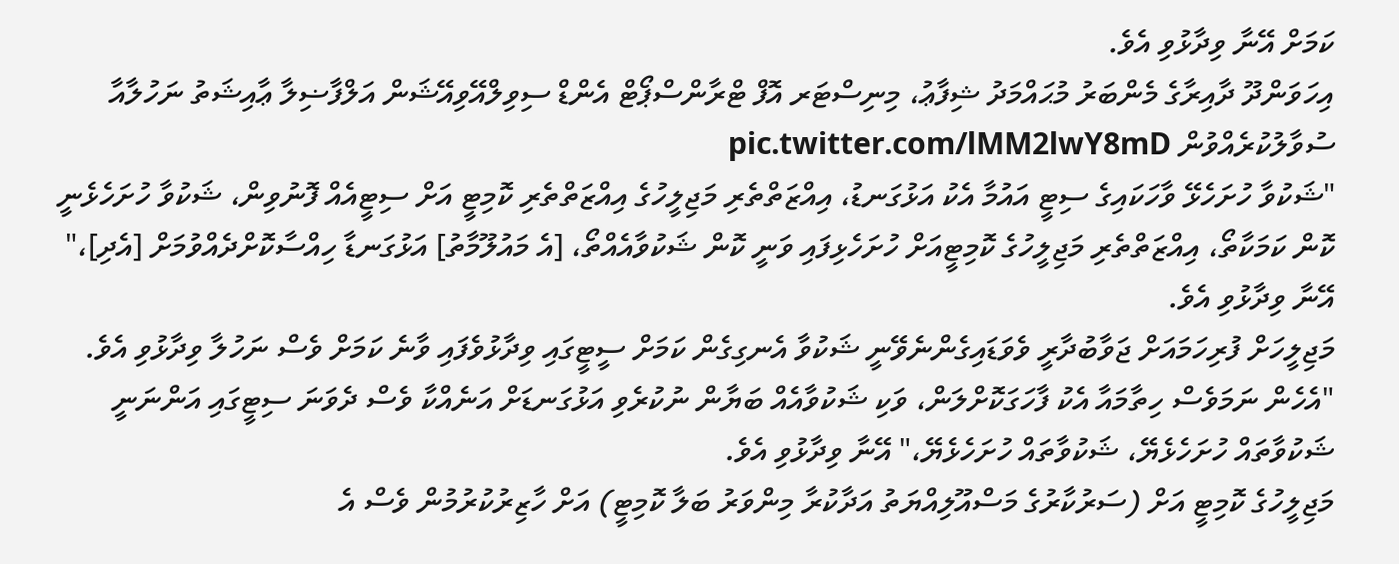ކަމަށް އޭނާ ވިދާޅުވި އެވެ.
އިހަވަންދޫ ދާއިރާގެ މެންބަރު މުޙައްމަދު ޝިފާޢު، މިނިސްޓަރ އޮފް ޓްރާންސްޕޯޓް އެންޑް ސިވިލްއޭވިއޭޝަން އަލްފާޟިލާ ޢާއިޝަތު ނަހުލާއާ ސުވާލުކުރެއްވުން pic.twitter.com/lMM2lwY8mD
"ޝަކުވާ ހުށަހެޅޭ ވާހަކައިގެ ސިޓީ އައުމާ އެކު އަޅުގަނޑު، އިއްޒަތްތެރި މަޖިލީހުގެ އިއްޒަތްތެރި ކޮމިޓީ އަށް ސިޓީއެއް ފޮނުވިން، ޝަކުވާ ހުށަހެޅެނީ ކޮން ކަމަކާތޯ، އިއްޒަތްތެރި މަޖިލީހުގެ ކޮމިޓީއަށް ހުށަހެޅިފައި ވަނީ ކޮން ޝަކުވާއެއްތޯ، [އެ މައުލޫމާތު] އަޅުގަނޑާ ހިއްސާކޮށްދެއްވުމަށް [އެދި]،" އޭނާ ވިދާޅުވި އެވެ.
މަޖިލީހަށް ފުރިހަމައަށް ޖަވާބުދާރީ ވެވަޑައިގެންނެވޭނީ ޝަކުވާ އެނގިގެން ކަމަށް ސީޓީގައި ވިދާޅުވެފައި ވާނެ ކަމަށް ވެސް ނަހުލާ ވިދާޅުވި އެވެ.
"އެހެން ނަމަވެސް ހިތާމައާ އެކު ފާހަގަކޮށްލަން، ވަކި ޝަކުވާއެއް ބަޔާން ނުކުރެވި އަޅުގަނޑަށް އަނެއްކާ ވެސް ދެވަނަ ސިޓީގައި އަންނަނީ ޝަކުވާތައް ހުށަހެޅެޔޭ، ޝަކުވާތައް ހުށަހެޅެޔޭ،" އޭނާ ވިދާޅުވި އެވެ.
މަޖިލީހުގެ ކޮމިޓީ އަށް (ސަރުކާރުގެ މަސްއޫލިއްޔަތު އަދާކުރާ މިންވަރު ބަލާ ކޮމިޓީ) އަށް ހާޒިރުކުރުމުން ވެސް އެ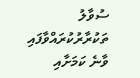ސުވާލު ތަކުރާރުކުރައްވާފައި ވާނެ ކަމަށާއި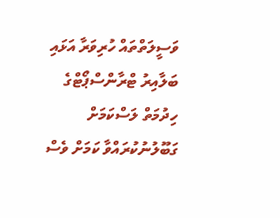ވަސީލަތްތައް ހުރިވަރާ އަޅައި ބަލާއިރު ޓްރާންސްޕޯޓްގެ ހިދުމަތް ލަސްކަމަށް ގަބޫލުނުކުރައްވާ ކަމަށް ވެސް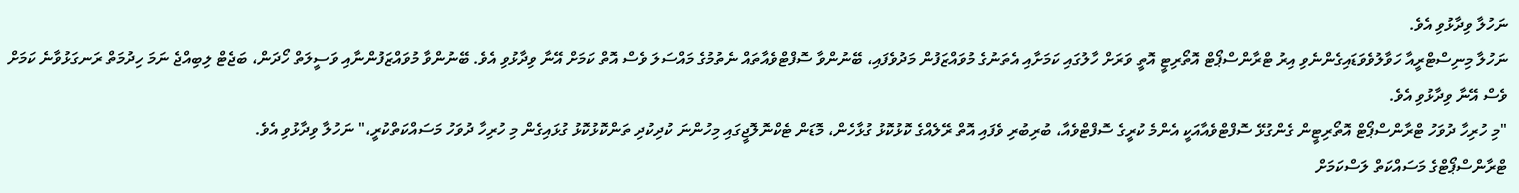ނަހުލާ ވިދާޅުވި އެވެ.
ނަހުލާ މިނިސްޓްރީއާ ހަވާލުވެވަޑައިގެންނެވި އިރު ޓްރާންސްޕޯޓް އޮތޯރިޓީ އޮތީ ވަރަށް ހާލުގައި ކަމަށާއި އެތަނުގެ މުވައްޒަފުން މަދުވެފައި، ބޭނުންވާ ސޮފްޓްވެއާތައް ނެތުމުގެ މައްސަލަ ވެސް އޮތް ކަމަށް އޭނާ ވިދާޅުވި އެވެ. ބޭނުންވާ މުވައްޒަފުންނާއި ވަސީލަތް ހޯދަން، ބަޖެޓް ލިބިއްޖެ ނަމަ ހިދުމަތް ރަނގަޅުވާނެ ކަމަށް ވެސް އޭނާ ވިދާޅުވި އެވެ.
"މި ހުރިހާ ދުވަހު ޓްރާންސްޕޯޓް އޮތޯރިޓީން ގެންގުޅޭ ސޮފްޓްވެއާއަކީ އެންމެ ކުރީގެ ސޮފްޓްވެއާ، ބުރިބުރި ވެފައި އޮތް ރޭލެއްގެ ކޮޅުކޮޅު ގުޅާހެން، މޮޑަން ޓެކްނޮލޮޖީގައި މިހުންނަ ކުދިކުދި ތަންކޮޅުކޮޅު ގުޅައިގެން މި ހުރިހާ ދުވަހު މަސައްކަތްކުރީ،" ނަހުލާ ވިދާޅުވި އެވެ.
ޓްރާންސްޕޯޓްގެ މަސައްކަތް ލަސްކަމަށް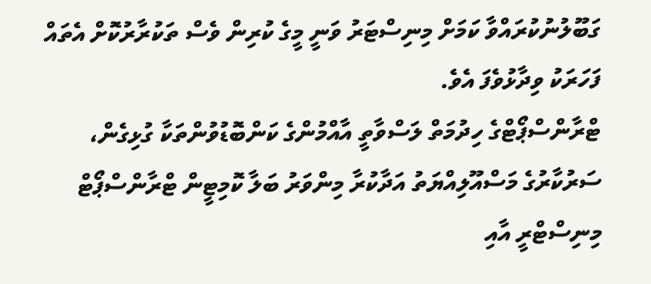ގަބޫލުނުކުރައްވާ ކަމަށް މިނިސްޓަރު ވަނީ މީގެ ކުރިން ވެސް ތަކުރާރުކޮށް އެތައް ފަހަރަކު ވިދާޅުވެފަ އެވެ.
ޓްރާންސްޕޯޓްގެ ހިދުމަތް ލަސްވާތީ އާއްމުންގެ ކަންބޮޑުވުންތަކާ ގުޅިގެން، ސަރުކާރުގެ މަސްއޫލިއްޔަތު އަދާކުރާ މިންވަރު ބަލާ ކޮމިޓީން ޓްރާންސްޕޯޓް މިނިސްޓްރީ އާއި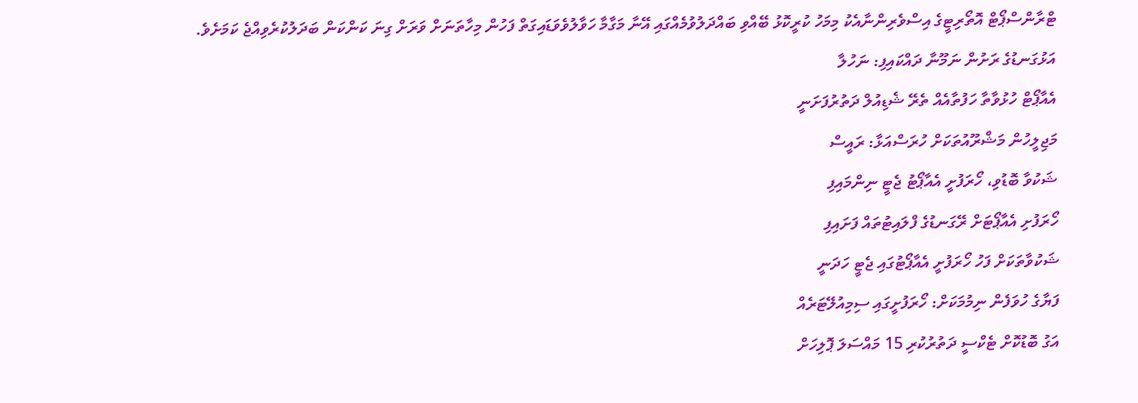ޓްރާންސްޕޯޓް އޮތޯރިޓީގެ އިސްވެރިންނާއެކު މިމަހު ކުރީކޮޅު ބޭއްވި ބައްދަލުވުމެއްގައި އޭނާ މަގާމާ ހަވާލުވެވަޑައިގަތް ފަހުން މިހާތަނަށް ވަރަށް ގިނަ ކަންކަން ބަދަލުކުރެވިއްޖެ ކަމަށެވެ.
އަޅުގަނޑުގެ ރަށުން ނަމޫނާ ދައްކައިފި: ނަހުލާ
އެއާޕޯޓް ހުޅުވާތާ ހަފުތާއެއް ތެރޭ ޝެޑިއުލް ދަތުރުފަށަނީ
މަޖިލީހުން މަޝްރޫއުތަކަށް ހުރަސްއަޅާ: ރައީސް
ޝަކުވާ ބޮޑުވި، ހޯރަފުށީ އެއާޕޯޓު ޖެޓީ ނިންމައިފި
ހޯރަފުށި އެއާޕޯޓަށް ރޭގަނޑުގެ ފްލައިޓުތައް ފަށައިފި
ޝަކުވާތަކަށް ފަހު ހޯރަފުށީ އެއާޕޯޓުގައި ޖެޓީ ހަދަނީ
ފަޔާގެ ހުވަފެން ނިމުމަކަށް: ހޯރަފުށީގައި ސިމިއުލޭޓަރެއް
އަގު ބޮޑުކޮށް ޓެކްސީ ދަތުރުކުރި 15 މައްސަލަ ޕޮލިހަށް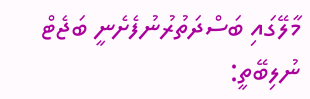މާލޭގައި ބަސްދަތުރުނުފެށެނީ ބަޖެޓް ނުލިބޭތީ: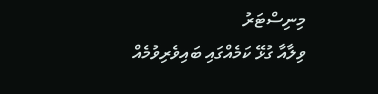މިނިސްޓަރު
ވިލާއާ ގުޅޭ ކަމެއްގައި ބައިވެރިވުމެއް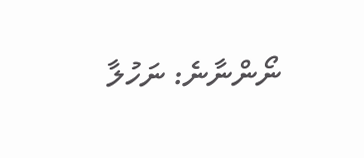ނޯންނާނެ: ނަހުލާ